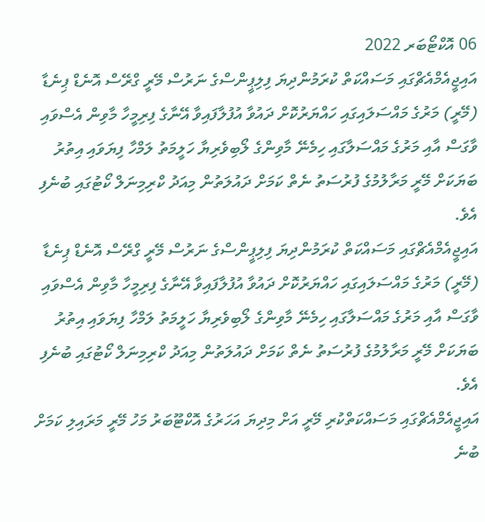06 އޮކްޓޯބަރ 2022
އައިޖީއެމްއެޗްގައި މަސައްކަތް ކުރަމުންދިޔަ ފިލިޕީންސްގެ ނަރުސް މޭރީ ގްރޭސް އޮނެޑް ޕިނެޑާ (މޭރީ) މަރުގެ މައްސަލައިގައި ހައްޔަރުކޮށް ދައުވާ އުފުލާފައިވާ އޭނާގެ ފިރިމީހާ މާވިން އެސްވައި ވާގަސް އާއި މަރުގެ މައްސަލާގައި ހިމެނޭ މާވިންގެ ލޯބިވެރިޔާ ހަލީމަތު ލަމްހާ ފިޔަވައި އިތުރު ބަޔަކަށް މޭރީ މަރާލުމުގެ ފުރުސަތު ނެތް ކަމަށް ދައުލަތުން މިއަދު ކްރިމިނަލް ކޯޓުގައި ބުނެފި އެވެ.
އައިޖީއެމްއެޗްގައި މަސައްކަތް ކުރަމުންދިޔަ ފިލިޕީންސްގެ ނަރުސް މޭރީ ގްރޭސް އޮނެޑް ޕިނެޑާ (މޭރީ) މަރުގެ މައްސަލައިގައި ހައްޔަރުކޮށް ދައުވާ އުފުލާފައިވާ އޭނާގެ ފިރިމީހާ މާވިން އެސްވައި ވާގަސް އާއި މަރުގެ މައްސަލާގައި ހިމެނޭ މާވިންގެ ލޯބިވެރިޔާ ހަލީމަތު ލަމްހާ ފިޔަވައި އިތުރު ބަޔަކަށް މޭރީ މަރާލުމުގެ ފުރުސަތު ނެތް ކަމަށް ދައުލަތުން މިއަދު ކްރިމިނަލް ކޯޓުގައި ބުނެފި އެވެ.
އައިޖީއެމްއެޗްގައި މަސައްކަތްކުރި މޭރީ އަށް މިދިޔަ އަހަރުގެ އޮކްޓޫބަރު މަހު މޭރީ މަރައިލި ކަމަށް ބުނެ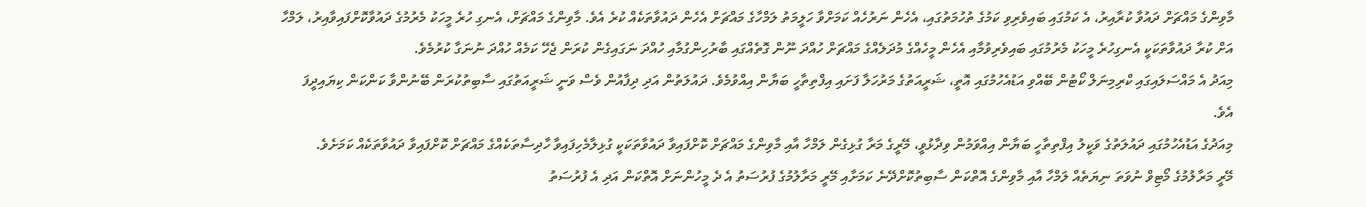މާވިންގެ މައްޗަށް ދައުވާ ކުރާއިރު، އެ ކަމުގައި ބައިވެރިވި ކަމުގެ ތުހުމަތުގައި، އެހެން ނަރުހެއް ކަމަށްވާ ހަލީމަތު ލަމްހާގެ މައްޗަށް އެހެން ދައުވާތަކެއް ކުރެ އެވެ. މާވިންގެ މައްޗަށް، އެނގި ހުރެ މީހަކު މެރުމުގެ ދައުވާކޮށްފައިވާއިރު، ލަމްހާ އަށް ކުރާ ދައުވާތަކަކީ އެނގިހުރެ މީހަކު މެރުމުގައި ބައިވެރިވުމާއި އެހެން މީހެއްގެ މުދަލެއްގެ މައްޗަށް ހުއްދަ ނޫން ގޮތެއްގައި ބާރުހިންގުމާއި ހުއްދަ ނަގައިގެން ކުރަން ޖެހޭ ކަމެއް ހުއްދަ ނުނަގާ ކުރުމެވެ.
މިއަދު އެ މައްސަލައިގައި ކްރިމިނަލް ކޯޓުން ބޭއްވި އަޑުއެހުމުގައި އޮތީ، ޝަރީއަތުގެ މަރުހަލާ ފަށައި އިފްތިތާހީ ބަޔާން އިއްވުމެވެ. ދައުލަތުން އަދި ދިފާއުން ވެސް ވަނީ ޝަރީއަތުގައި ސާބިތުކުރަން ބޭނުންވާ ކަންކަން ކިޔައިދީފަ އެވެ.
މިއަދުގެ އަޑުއެހުމުގައި ދައުލަތުގެ ވަކީލު އިފްތިތާހީ ބަޔާން އިއްވަމުން ވިދާޅުވީ، މޭރީގެ މަރާ ގުޅިގެން ލަމްހާ އާއި މާވިންގެ މައްޗަށް ކޮށްފައިވާ ދައުވާތަކަކީ ގުޅިލާމެހިފައިވާ ހާދިސާތަކެއްގެ މައްޗަށް ކޮށްފައިވާ ދައުވާތަކެއް ކަމަށެވެ.
މޭރީ މަރާލުމުގެ މޯޓިވް ނުވަތަ ނިޔަތެއް ލަމްހާ އާއި މާވިންގެ އޮތްކަން ސާބިތުކޮށްދޭނެ ކަމަށާއި މޭރީ މަރާލުމުގެ ފުރުސަތު އެ ދެ މީހުންނަށް އޮތްކަން އަދި އެ ފުރުސަތު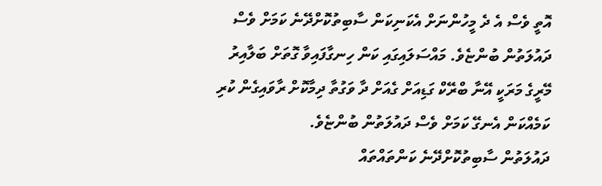އޮތީ ވެސް އެ ދެ މީހުންނަށް އެކަނިކަން ސާބިތުކޮށްދޭނެ ކަމަށް ވެސް ދައުލަތުން ބުންޏެވެ. މައްސަލައިގައި ކަން ހިނގާފައިވާ ގޮތަށް ބަލާއިރު މޭރީގެ މަރަކީ އޭނާ ބްރޭކް ގަޑިއަށް ގެއަށް ދާ ވަގުތާ ދިމާކޮށް ރާވައިގެން ކުރި ކަމެއްކަން އެނގޭ ކަމަށް ވެސް ދައުލަތުން ބުންޏެވެ.
ދައުލަތުން ސާބިތުކޮށްދޭނެ ކަންތައްތައް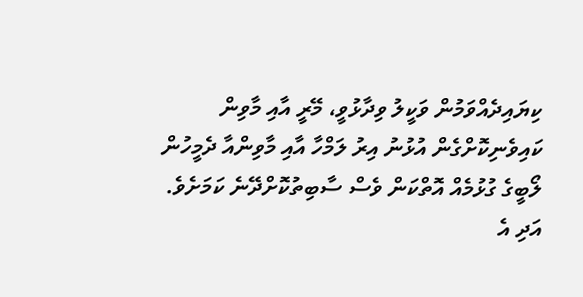ކިޔައިދެއްވަމުން ވަކީލު ވިދާޅުވީ، މޭރީ އާއި މާވިން ކައިވެނިކޮށްގެން އުޅުނު އިރު ލަމްހާ އާއި މާވިންއާ ދެމީހުން ލޯބީގެ ގުޅުމެއް އޮތްކަން ވެސް ސާބިތުކޮށްދޭނެ ކަމަށެވެ. އަދި އެ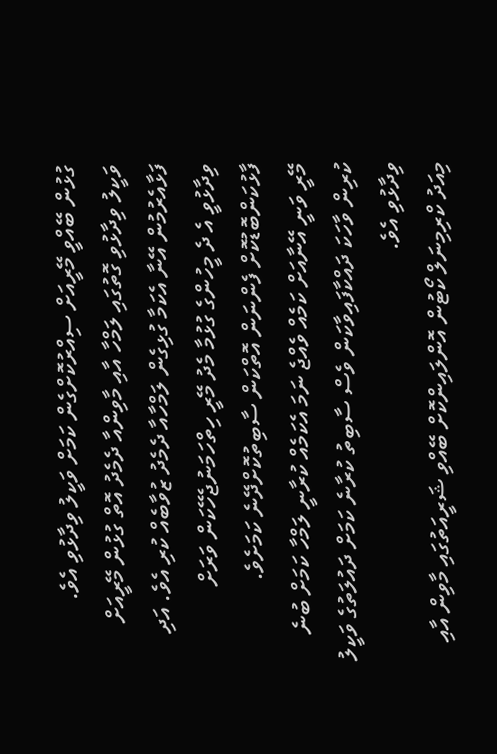ގުޅުން ބޭއްވީ މޭރީއަށް ސިއްރުކޮށްގެން ކަމަށް ވަކީލު ވިދާޅުވި އެވެ.
ވަކީލު ވިދާޅުވި ގޮތުގައި ލަމްހާ އާއި މާވިންއާ ދެމެދު އޮތް ގުޅުން މޭރީއަށް ފަޅާއެރުމުން އޭނާ އެކަމާ ގުޅިގެން ލަމްހާއާ ދެމެދު ޒުވާބެއް ކުރި އެވެ. އަދި ވިދާޅުވީ އެ ދެ މީހުންގެ ގުޅުމާ މެދު މޭރީ ހިތްހަމަނުޖެހޭކަން ވަރަށް ފާޅުކަންބޮޑުކޮށް ފެންނަން އޮތްކަން ސާބިތުކޮށްދޭނެ ކަމަށެވެ.
މޭރީ ވަނީ އޭނާއަށް ކަމެއް ވެއްޖެ ނަމަ އެކަމެއް ކުރާނީ ލަމްހާ ކަމަށް ބުނެ ކުރިން ވާހަކަ ދައްކާފައިވާކަން ވެސް ސާބިތު ކުރާނެ ކަމަށް ދައުލަތުގެ ވަކީލު ވިދާޅުވި އެވެ.
މިއަދު ކްރިމިނަލް ކޯޓުން އޮންލައިންކޮށް ބޭއްވި ޝަރީއަތުގައި މާވިން އާއި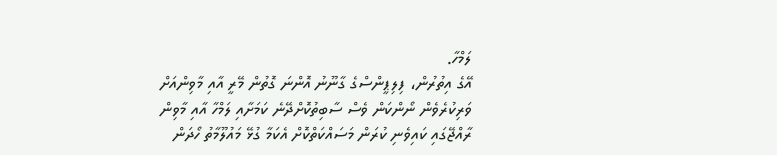ލަމްހާ.
އޭގެ އިތުރުން، ފިލިޕީންސްގެ ގާނޫނު އޮންނަ ގޮތުން މޭރީ އާއި މާވިންއަށް ވަރިކުރެވެން ނޯންކަން ވެސް ސާބިތުކޮށްދޭނެ ކަމަށާއި ލަމްހާ އާއި މާވިން ރާއްޖޭގައި ކައިވެނި ކުރަން މަސައްކަތްކޮށް އެކަމާ ގުޅޭ މައުލޫމާތު ހޯދަން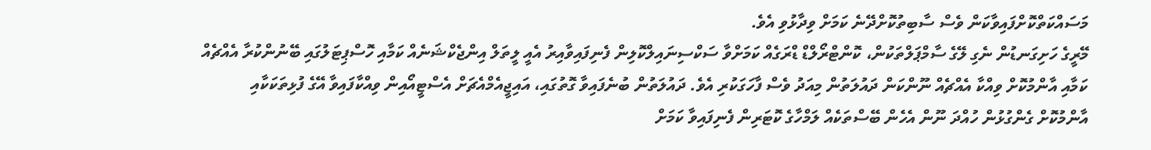މަސައްކަތްކޮށްފައިވާކަން ވެސް ސާބިތުކޮށްދޭނެ ކަމަށް ވިދާޅުވި އެވެ.
މޭރީގެ ހަށިގަނޑުން ނެގި ލޭގެ ސާމްޕަލްތަކުން، ކޮންޓްރޯލްޑް ޑްރަގެއް ކަމަށްވާ ސަކްސިނައިލްކޮލިން ފެނިފައިވާއިރު އެއީ ލީތަލް އިންޖެކްޝަނެއް ކަމާއި ހޮސްޕިޓަލުގައި ބޭނުންކުރާ އެއްޗެއް ކަމާއި އާންމުކޮށް ވިއްކާ އެއްޗެއް ނޫންކަން ދައުލަތުން މިއަދު ވެސް ފާހަގަކުރި އެވެ. ދައުލަތުން ބުނެފައިވާ ގޮތުގައި، އައިޖީއެމްއެޗަށް އެސްޓީއޯއިން ވިއްކާފައިވާ އޭގެ ފުޅިތަކަކާއި އާންމުކޮށް ގެންގުޅުން ހުއްދަ ނޫން އެހެން ބޭސްތަކެއް ލަމްހާގެ ކޮޓަރިން ފެނިފައިވާ ކަމަށް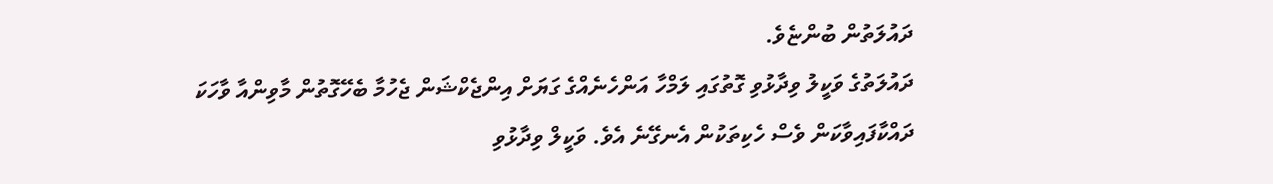ދައުލަތުން ބުންޏެވެ.
ދައުލަތުގެ ވަކީލު ވިދާޅުވި ގޮތުގައި ލަމްހާ އަންހެނެއްގެ ގަޔަށް އިންޖެކްޝަން ޖެހުމާ ބެހޭގޮތުން މާވިންއާ ވާހަކަ ދައްކާފައިވާކަން ވެސް ހެކިތަކުން އެނގޭނެ އެވެ. ވަކީލް ވިދާޅުވި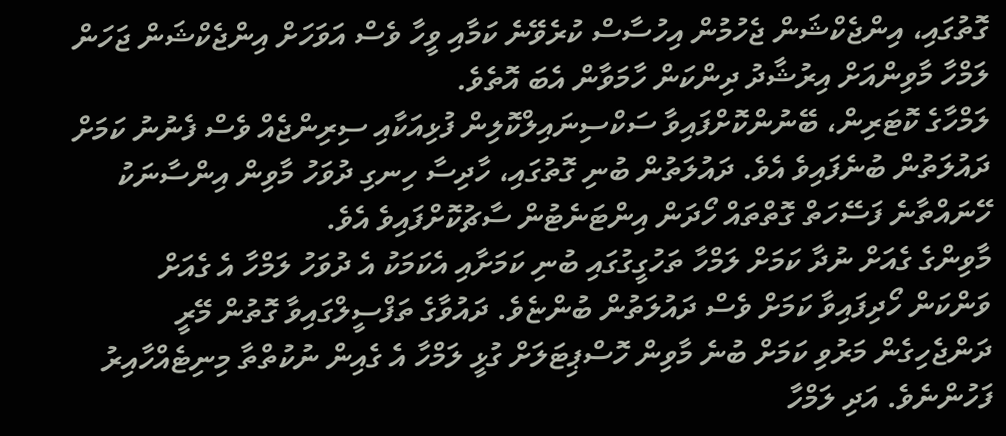ގޮތުގައި، އިންޖެކްޝަން ޖެހުމުން އިހުސާސް ކުރެވޭނެ ކަމާއި ވީހާ ވެސް އަވަހަށް އިންޖެކްޝަން ޖަހަން ލަމްހާ މާވިންއަށް އިރުޝާދު ދިންކަން ހާމަވާން އެބަ އޮތެވެ.
ލަމްހާގެ ކޮޓަރިން، ބޭނުންކޮށްފައިވާ ސަކްސިނައިލްކޮލިން ފުޅިއަކާއި ސިރިންޖެއް ވެސް ފެނުނު ކަމަށް ދައުލަތުން ބުނެފައިވެ އެވެ. ދައުލަތުން ބުނި ގޮތުގައި، ހާދިސާ ހިނގި ދުވަހު މާވިން އިންސާނަކު ހޭނައްތާނެ ފަސޭހަތް ގޮތްތައް ހޯދަން އިންޓަނެޓުން ސާޗުކޮށްފައިވެ އެވެ.
މާވިންގެ ގެއަށް ނުދާ ކަމަށް ލަމްހާ ތަހުގީގުގައި ބުނި ކަމަށާއި އެކަމަކު އެ ދުވަހު ލަމްހާ އެ ގެއަށް ވަންކަން ހޯދިފައިވާ ކަމަށް ވެސް ދައުލަތުން ބުންޏެވެ. ދައުވާގެ ތަފްސީލްގައިވާ ގޮތުން މޭރީ ދަންޖެހިގެން މަރުވި ކަމަށް ބުނެ މާވިން ހޮސްޕިޓަލަށް ގުޅީ ލަމްހާ އެ ގެއިން ނުކުތްތާ މިނިޓެއްހާއިރު ފަހުންނެވެ. އަދި ލަމްހާ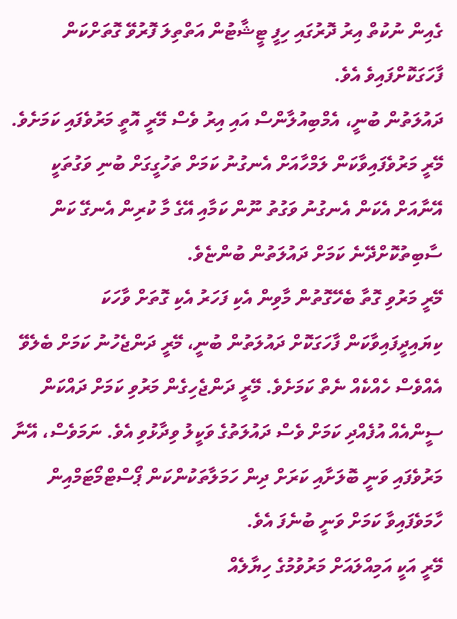ގެއިން ނުކުތް އިރު ދޮރުގައި ހިފީ ޓީޝާޓުން އަތްތިލަ ފޮރުވޭ ގޮތަށްކަން ފާހަގަކޮށްފައިވެ އެވެ.
ދައުލަތުން ބުނީ، އެމްބިއުލާންސް އައި އިރު ވެސް މޭރީ އޮތީ މަރުވެފައި ކަމަށެވެ. މޭރީ މަރުވެފައިވާކަން ލަމްހާއަށް އެނގުނު ކަމަށް ތަހުގީގަށް ބުނި ވަގުތަކީ އޭނާއަށް އެކަން އެނގުނު ވަގުތު ނޫން ކަމާއި އޭގެ މާ ކުރިން އެނގޭ ކަން ސާބިތުކޮށްދޭނެ ކަމަށް ދައުލަތުން ބުންޏެވެ.
މޭރީ މަރުވި ގޮތާ ބެހޭގޮތުން މާވިން އެކި ފަހަރު އެކި ގޮތަށް ވާހަކަ ކިޔައިދީފައިވާކަން ފާހަގަކޮށް ދައުލަތުން ބުނީ، މޭރީ ދަންޖެހުނު ކަމަށް ބެލެވޭ އެއްވެސް ހެއްކެއް ނެތް ކަމަށެވެ. މޭރީ ދަންޖެހިގެން މަރުވި ކަމަށް ދައްކަން ސީންއެއް އުފެއްދި ކަމަށް ވެސް ދައުލަތުގެ ވަކީލު ވިދާޅުވި އެވެ. ނަމަވެސް، އޭނާ މަރުވެފައި ވަނީ ބޮލަށާއި ކަރަށް ދިން ހަމަލާތަކުންކަން ޕޯސްޓްމޯޓަމްއިން ހާމަވެފައިވާ ކަމަށް ވަނީ ބުނެފަ އެވެ.
މޭރީ އަކީ އަމިއްލައަށް މަރުވުމުގެ ހިޔާލެއް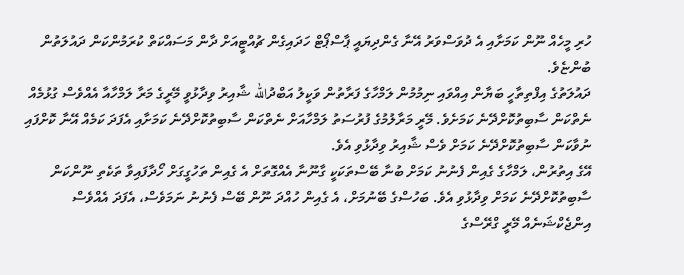ހުރި މީހެއް ނޫން ކަމަށާއި އެ ދުވަސްވަރު އޭނާ ގެންދިޔައީ ޕާސްޕޯޓް ހަދައިގެން ޗުއްޓީއަށް ދާން މަސައްކަތް ކުރަމުންކަން ދައުލަތުން ބުންޏެވެ.
ދައުލަތުގެ އިފްތިތާހީ ބަޔާން އިއްވައި ނިމުމުން ލަމްހާގެ ފަރާތުން ވަކީލު އަބްދުالله ޝާއިރު ވިދާޅުވީ މޭރީގެ މަރާ ލަމްހާއާ އެއްވެސް ގުޅުމެއް ނެތްކަން ސާބިތުކޮށްދޭނެ ކަމަށެވެ. މޭރީ މަރާލުމުގެ ފުރުސަތު ލަމްހާއަށް ނެތްކަން ސާބިތުކޮށްދޭނެ ކަމަށާއި އެފަދަ ކަމެއް އޭނާ ކޮށްފައި ނުވާކަން ސާބިތުކޮށްދޭނެ ކަމަށް ވެސް ޝާއިރު ވިދާޅުވި އެވެ.
އޭގެ އިތުރުން، ލަމްހާގެ ގެއިން ފެނުނު ކަމަށް ބުނާ ބޭސްތަކަކީ ގާނޫނާ އެއްގޮތަށް އެ ގެއިން ތަހުގީގަށް ހޯދާފައިވާ ތަކެތި ނޫންކަން ސާބިތުކޮށްދޭނެ ކަމަށް ވިދާޅުވި އެވެ. ބަހުސްގެ ބޭނުމަށް، އެ ގެއިން ހުއްދަ ނޫން ބޭސް ފެނުނު ނަމަވެސް، އެފަދަ އެއްވެސް އިންޖެކްޝަނެއް މޭރީ ގްރޭސްގެ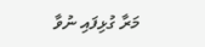މަރާ ގުޅިފައި ނުވާ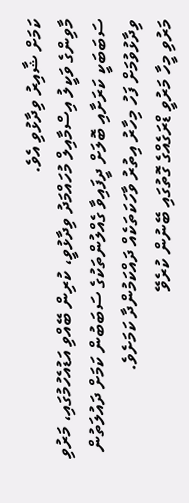ކަމަށް ޝާއިރު ވިދާޅުވި އެވެ.
މާވިންގެ ވަކީލު އިސްމާއިލް މުހައްމަދު ވިދާޅުވީ، ކުރިން ބޭއްވި އަޑުއެހުމުގައި، މަރުވި ސަބަބަކީ ކަރަށާއި ބޮލަށް ދީފައިވާ ގެއްލުންތަކުގެ ސަބަބުން ކަމަށް ދައުލަތުން ވިދާޅުވުމަށް ފަހު މިހާރު އިތުރު ވާހަކަތަކެއް ދައްކަމުންދާ ކަމަށެވެ.
މަރުވި މީހާ މަރުވީ ޑްރަގެއްގެ ގޮތުގައި ބޭނުން ކުރެވޭ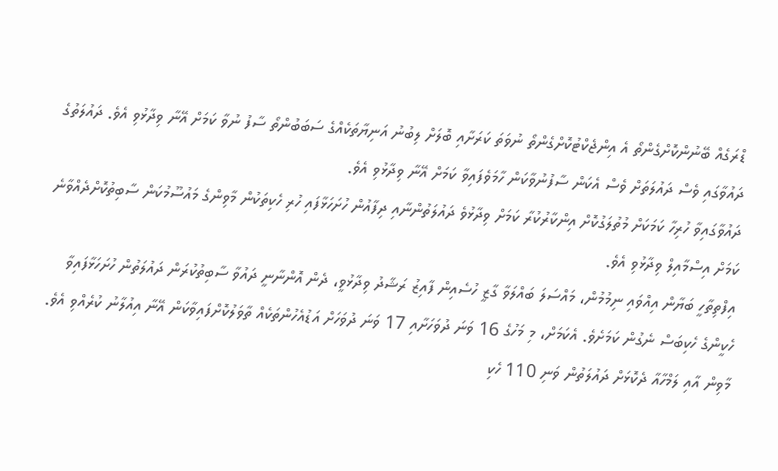ޑްރަގެއް ބޭނުންކޮށްގެންތޯ އެ އިންޖެކްޓުކޮށްގެންތޯ ނުވަތަ ކަރަށާއި ބޮލަށް ލިބުނު އަނިޔާތަކެއްގެ ސަބަބުންތޯ ސާފު ނުވާ ކަމަށް އޭނާ ވިދާޅުވި އެވެ. ދައުލަތުގެ ދައުވާގައި ވެސް ދައުލަތަށް ވެސް އެކަން ސާފުނުވާކަން ހާމަވެފައިވާ ކަމަށް އޭނާ ވިދާޅުވި އެވެ.
ދައުވާގައިވާ ހުރިހާ ކަމަކަށް މުތުލަގުކޮށް އިންކާރުކުރާ ކަމަށް ވިދާޅުވެ ދައުލަތުންނާއި ދިފާއުން ހުށަހަޅާފައި ހުރި ހެކިތަކުން މާވިންގެ މައުސޫމުކަން ސާބިތުކޮށްދެއްވާނެ ކަމަށް އިސްމާއިލް ވިދާޅުވި އެވެ.
އިފްތިތާހީ ބަޔާން އިއްވައި ނިމުމުން، މައްސަލަ ބައްލަވާ ގާޒީ ހުސެއިން ފާއިޒު ރަޝާދު ވިދާޅުވީ، ދެން އޮންނާނީ ދައުވާ ސާބިތުކުރަން ދައުލަތުން ހުށަހަޅާފައިވާ ހެކީންގެ ހެކިބަސް ނެގުން ކަމަށެވެ. އެކަމަށް، މި މަހުގެ 16 ވަނަ ދުވަހަށާއި 17 ވަނަ ދުވަހަށް އަޑުއެހުންތަކެއް ތާވަލުކޮށްފައިވާކަން އޭނާ އިއުލާނު ކުރެއްވި އެވެ.
މާވިން އާއި ލަމްހާއާ ދެކޮޅަށް ދައުލަތުން ވަނި 110 ހެކި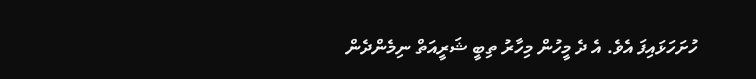ހުށަހަޅައިފަ އެވެ. އެ ދެ މީހުން މިހާރު ތިބީ ޝަރީއަތް ނިމެންދެން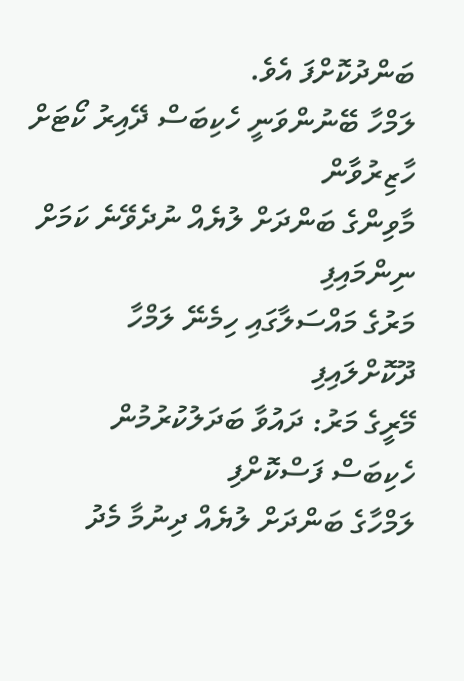ބަންދުކޮށްފަ އެވެ.
ލަމްހާ ބޭނުންވަނީ ހެކިބަސް ދޭއިރު ކޯޓަށް ހާޒިރުވާން
މާވިންގެ ބަންދަށް ލުޔެއް ނުދެވޭނެ ކަމަށް ނިންމައިފި
މަރުގެ މައްސަލާގައި ހިމެނޭ ލަމްހާ ދޫކޮށްލައިފި
މޭރީގެ މަރު: ދައުވާ ބަދަލުކުރުމުން ހެކިބަސް ފަސްކޮށްފި
ލަމްހާގެ ބަންދަށް ލުޔެއް ދިނުމާ މެދު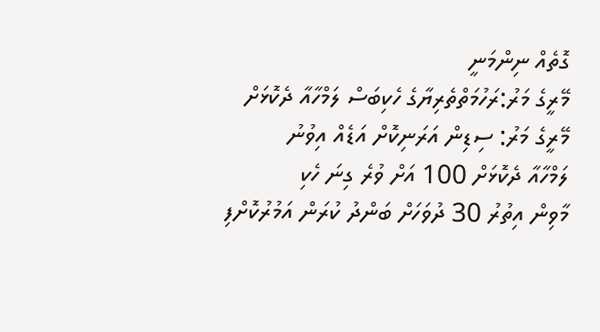ގޮތެއް ނިންމަނީ
މޭރީގެ މަރު:ރަހުމަތްތެރިޔާގެ ހެކިބަސް ލަމްހާއާ ދެކޮޅަށް
މޭރީގެ މަރު: ސިޑިން އަރަނިކޮށް އަޑެއް އިވުނު
ލަމްހާއާ ދެކޮޅަށް 100 އަށް ވުރެ ގިނަ ހެކި
މާވިން އިތުރު 30 ދުވަހަށް ބަންދު ކުރަން އަމުރުކޮށްފި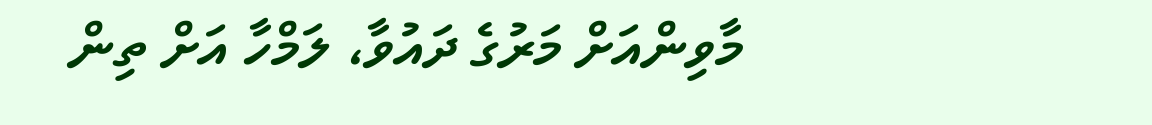މާވިންއަށް މަރުގެ ދައުވާ، ލަމްހާ އަށް ތިން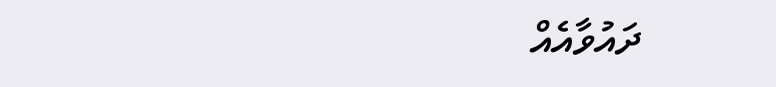ދައުވާއެއް